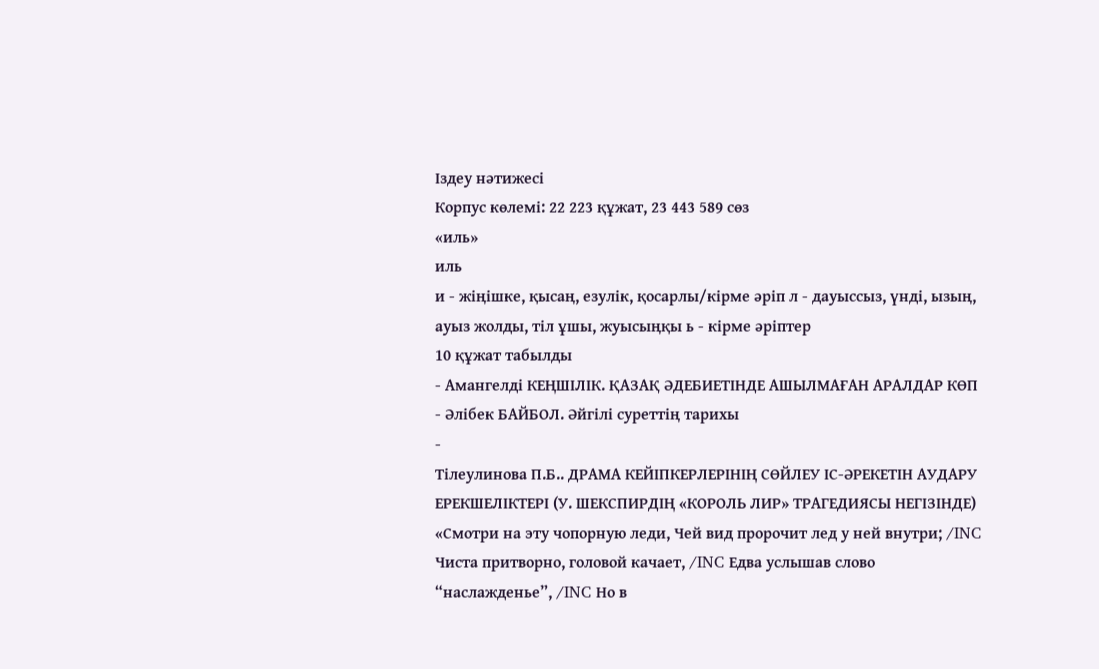Іздеу нәтижесі
Корпус көлемі: 22 223 құжат, 23 443 589 сөз
«иль»
иль
и - жіңішке, қысаң, езулік, қосарлы/кірме әріп л - дауыссыз, үнді, ызың, ауыз жолды, тіл ұшы, жуысыңқы ь - кірме әріптер
10 құжат табылды
- Амангелді КЕҢШІЛІК. ҚАЗАҚ ӘДЕБИЕТІНДЕ АШЫЛМАҒАН АРАЛДАР КӨП
- Әлібек БАЙБОЛ. Әйгілі суреттің тарихы
-
Тілеулинова П.Б.. ДРАМА КЕЙІПКЕРЛЕРІНІҢ СӨЙЛЕУ ІС-ӘРЕКЕТІН АУДАРУ ЕРЕКШЕЛІКТЕРІ (У. ШЕКСПИРДІҢ «КОРОЛЬ ЛИР» ТРАГЕДИЯСЫ НЕГІЗІНДЕ)
«Смотри на эту чопорную леди, Чей вид пророчит лед у ней внутри; /INC Чиста притворно, головой качает, /INC Едва услышав слово “наслажденье”, /INC Но в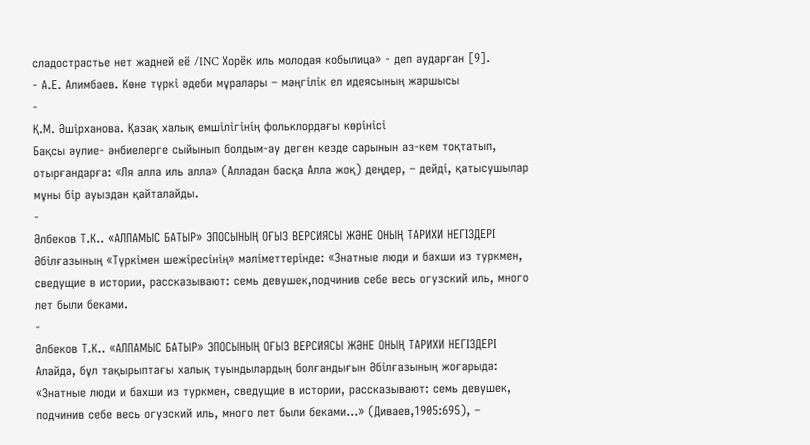сладострастье нет жадней её /INC Хорёк иль молодая кобылица» - деп аударған [9].
- А.Е. Алимбаев. Көне түркі әдеби мұралары – мәңгілік ел идеясының жаршысы
-
Қ.М. Әшірханова. Қазақ халық емшілігінің фольклордағы көрінісі
Бақсы әулие- әнбиелерге сыйынып болдым-ау деген кезде сарынын аз-кем тоқтатып, отырғандарға: «Ля алла иль алла» (Алладан басқа Алла жоқ) деңдер, – дейді, қатысушылар мұны бір ауыздан қайталайды.
-
Әлбеков Т.К.. «АЛПАМЫС БАТЫР» ЭПОСЫНЫҢ ОҒЫЗ ВЕРСИЯСЫ ЖӘНЕ ОНЫҢ ТАРИХИ НЕГІЗДЕРІ
Әбілғазының «Түркімен шежіресінің» мәліметтерінде: «Знатные люди и бахши из туркмен, сведущие в истории, рассказывают: семь девушек,подчинив себе весь огузский иль, много лет были беками.
-
Әлбеков Т.К.. «АЛПАМЫС БАТЫР» ЭПОСЫНЫҢ ОҒЫЗ ВЕРСИЯСЫ ЖӘНЕ ОНЫҢ ТАРИХИ НЕГІЗДЕРІ
Алайда, бұл тақырыптағы халық туындылардың болғандығын Әбілғазының жоғарыда: «Знатные люди и бахши из туркмен, сведущие в истории, рассказывают: семь девушек, подчинив себе весь огузский иль, много лет были беками...» (Диваев,1905:695), –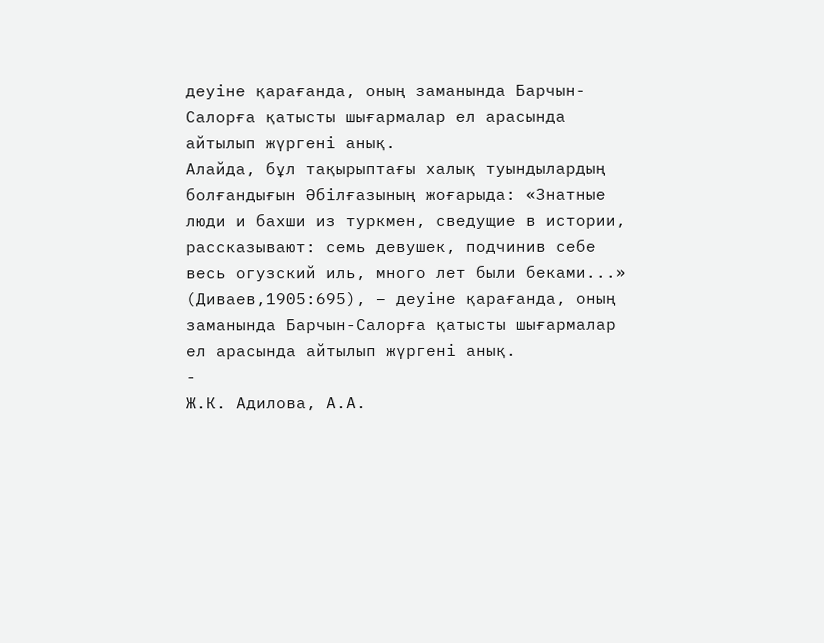деуіне қарағанда, оның заманында Барчын-Салорға қатысты шығармалар ел арасында айтылып жүргені анық.
Алайда, бұл тақырыптағы халық туындылардың болғандығын Әбілғазының жоғарыда: «Знатные люди и бахши из туркмен, сведущие в истории, рассказывают: семь девушек, подчинив себе весь огузский иль, много лет были беками...» (Диваев,1905:695), – деуіне қарағанда, оның заманында Барчын-Салорға қатысты шығармалар ел арасында айтылып жүргені анық.
-
Ж.К. Адилова, А.А.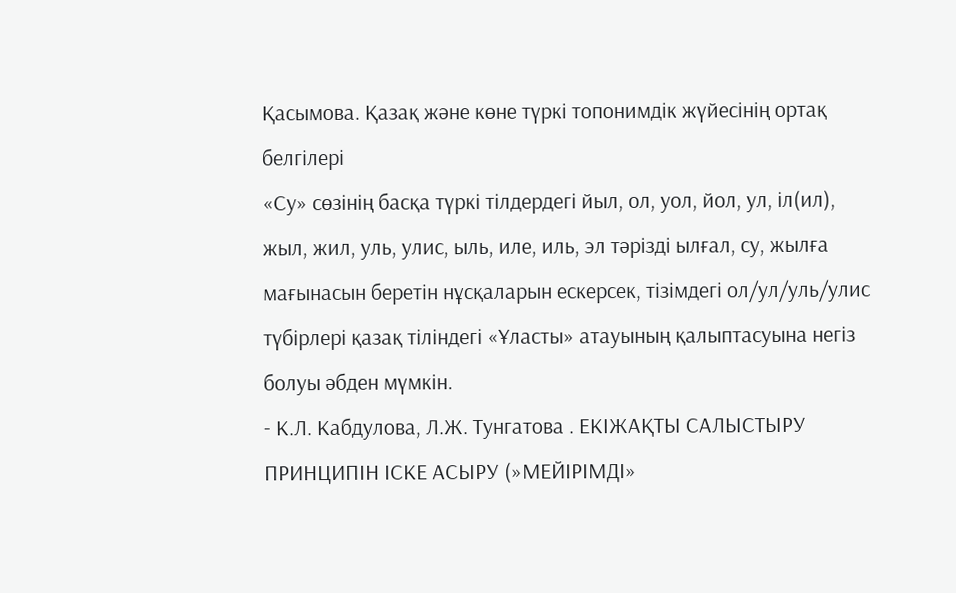Қасымова. Қазақ және көне түркі топонимдік жүйесінің ортақ белгілері
«Су» сөзінің басқа түркі тілдердегі йыл, ол, уол, йол, ул, іл(ил), жыл, жил, уль, улис, ыль, иле, иль, эл тәрізді ылғал, су, жылға мағынасын беретін нұсқаларын ескерсек, тізімдегі ол/ул/уль/улис түбірлері қазақ тіліндегі «Ұласты» атауының қалыптасуына негіз болуы әбден мүмкін.
- К.Л. Кабдулова, Л.Ж. Тунгатова . ЕКІЖАҚТЫ САЛЫСТЫРУ ПРИНЦИПІН ІСКЕ АСЫРУ (»МЕЙІРІМДІ»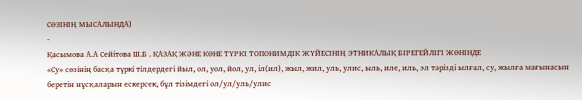СӨЗІНІҢ МЫСАЛЫНДА)
-
Қасымова А.А Сейітова Ш.Б . ҚАЗАҚ ЖӘНЕ КӨНЕ ТҮРКІ ТОПОНИМДІК ЖҮЙЕСІНІҢ ЭТНИКАЛЫҚ БІРЕГЕЙЛІГІ ЖӨНІНДЕ
«Су» сөзінің басқа түркі тілдердегі йыл, ол, уол, йол, ул, іл(ил), жыл, жил, уль, улис, ыль, иле, иль, эл тәрізді ылғал, су, жылға мағынасын беретін нұсқаларын ескерсек, бұл тізімдегі ол/ул/уль/улис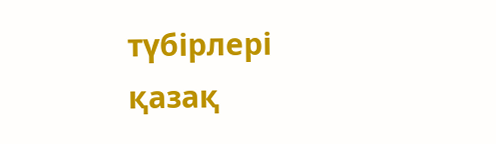түбірлері қазақ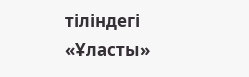тіліндегі «Ұласты»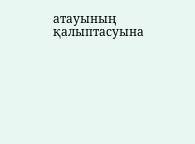атауының қалыптасуына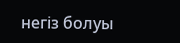негіз болуы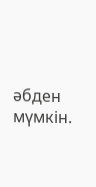әбден мүмкін.